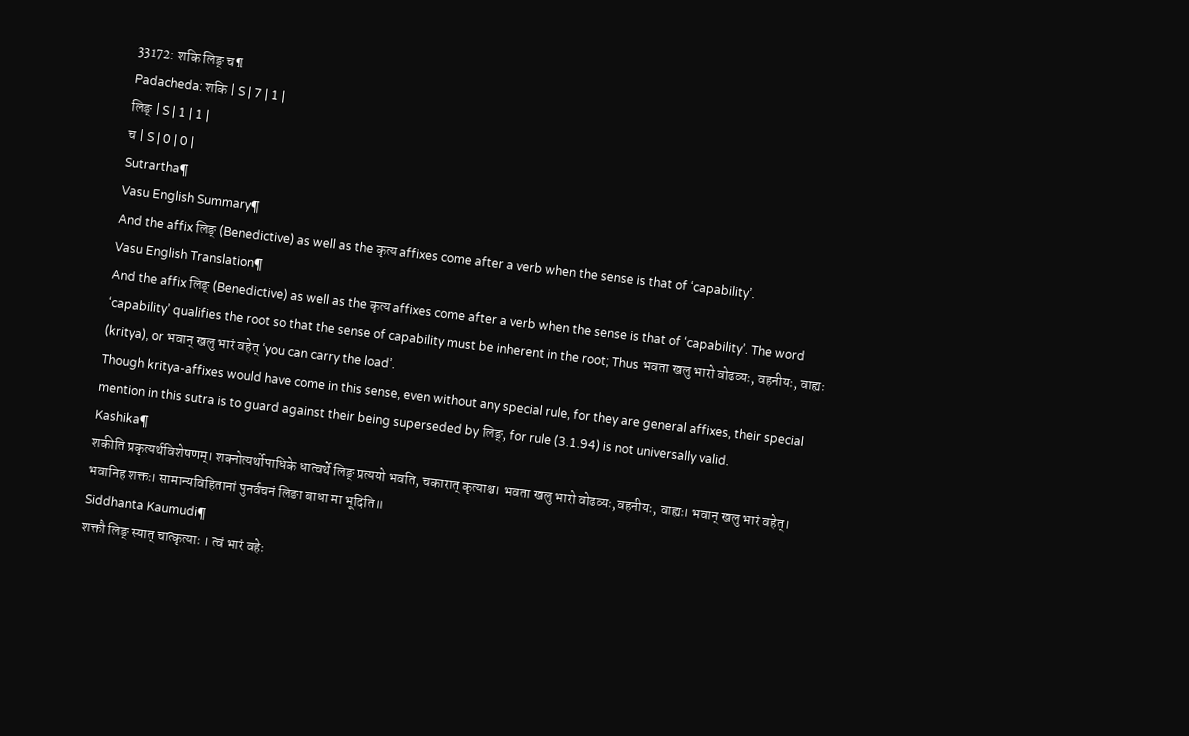33172: शकि लिङ् च¶
Padacheda: शकि | S | 7 | 1 |
लिङ् | S | 1 | 1 |
च | S | 0 | 0 |
Sutrartha¶
Vasu English Summary¶
And the affix लिङ् (Benedictive) as well as the कृत्य affixes come after a verb when the sense is that of ‘capability’.
Vasu English Translation¶
And the affix लिङ् (Benedictive) as well as the कृत्य affixes come after a verb when the sense is that of ‘capability’. The word ‘capability’ qualifies the root so that the sense of capability must be inherent in the root; Thus भवता खलु भारो वोढव्यः, वहनीयः, वाह्यः (kritya), or भवान् खलु भारं वहेत् ‘you can carry the load’.
Though kritya-affixes would have come in this sense, even without any special rule, for they are general affixes, their special mention in this sutra is to guard against their being superseded by लिङ्, for rule (3.1.94) is not universally valid.
Kashika¶
शकीति प्रकृत्यर्थविशेषणम्। शक्नोत्यर्थोपाधिके धात्वर्थे लिङ् प्रत्ययो भवति, चकारात् कृत्याश्च। भवता खलु भारो वोढव्यः,वहनीयः, वाह्यः। भवान् खलु भारं वहेत्। भवानिह शक्तः। सामान्यविहितानां पुनर्वचनं लिङा बाधा मा भूदिति॥
Siddhanta Kaumudi¶
शक्तौ लिङ् स्यात् चात्कृत्याः । त्वं भारं वहेः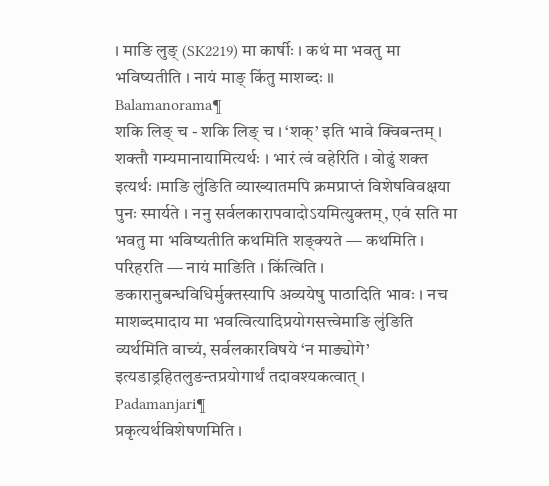। माङि लुङ् (SK2219) मा कार्षीः । कथं मा भवतु मा भविष्यतीति । नायं माङ् किंतु माशब्दः ॥
Balamanorama¶
शकि लिङ् च - शकि लिङ् च । ‘शक्’ इति भावे क्विबन्तम् । शक्तौ गम्यमानायामित्यर्थः । भारं त्वं वहेरिति । वोढुं शक्त इत्यर्थः ।माङि लु॑ङिति व्याख्यातमपि क्रमप्राप्तं विशेषविवक्षया पुनः स्मार्यते । ननु सर्वलकारापवादोऽयमित्युक्तम्, एवं सति मा भवतु मा भविष्यतीति कथमिति शङ्क्यते — कथमिति । परिहरति — नायं माङिति । किंत्विति । ङकारानुबन्धविधिर्मुक्तस्यापि अव्ययेषु पाठादिति भावः । नच माशब्दमादाय मा भवत्वित्यादिप्रयोगसत्त्वेमाङि लु॑ङिति व्यर्थमिति वाच्यं, सर्वलकारविषये ‘न माङ्योगे’ इत्यडाड्रहितलुङन्तप्रयोगार्थं तदावश्यकत्वात् ।
Padamanjari¶
प्रकृत्यर्थविशेषणमिति ।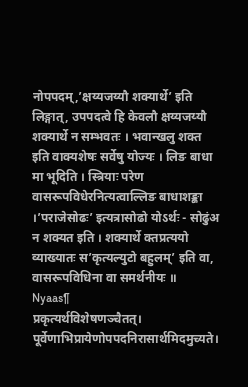नोपपदम्,’क्षय्यजय्यौ शक्यार्थे’ इति लिङ्गात्, उपपदत्वे हि केवलौ क्षय्यजय्यौ शक्यार्थे न सम्भवतः । भवान्खलु शक्त इति वाक्यशेषः सर्वेषु योज्यः । लिङ बाधा मा भूदिति । स्त्रियाः परेण वासरूपविधेरनित्यत्वाल्लिङ बाधाशङ्का ।’पराजेसोढः’ इत्यत्रासोढो योऽर्थः - सोढुंअ न शक्यत इति । शक्यार्थे क्तप्रत्ययो व्याख्यातः स’कृत्यल्युटो बहुलम्’ इति वा, वासरूपविधिना वा समर्थनीयः ॥
Nyaas¶
प्रकृत्यर्थविशेषणञ्चैतत्। पूर्वेणाभिप्रायेणोपपदनिरासार्थमिदमुच्यते।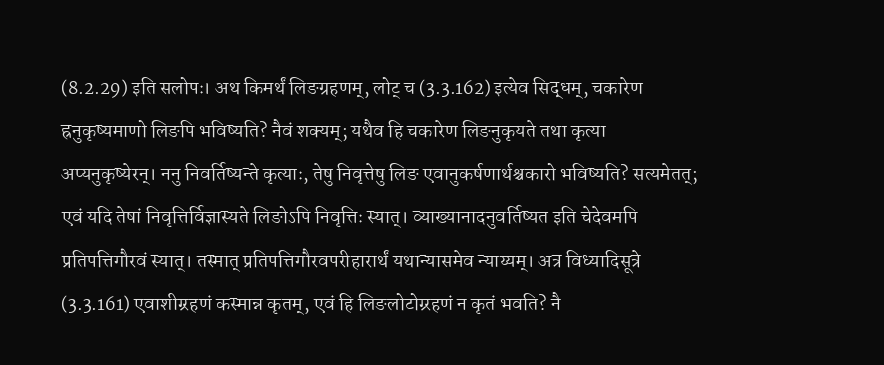(8.2.29) इति सलोपः। अथ किमर्थं लिङग्रहणम्, लोट् च (3.3.162) इत्येव सिद्धम्, चकारेण ह्रनुकृष्यमाणो लिङपि भविष्यति? नैवं शक्यम्; यथैव हि चकारेण लिङनुकृयते तथा कृत्या अप्यनुकृष्येरन्। ननु निवर्तिष्यन्ते कृत्याः, तेषु निवृत्तेषु लिङ एवानुकर्षणार्थश्चकारो भविष्यति? सत्यमेतत्; एवं यदि तेषां निवृत्तिर्विज्ञास्यते लिङोऽपि निवृत्तिः स्यात्। व्याख्यानादनुवर्तिष्यत इति चेदेवमपि प्रतिपत्तिगौरवं स्यात्। तस्मात् प्रतिपत्तिगौरवपरीहारार्थं यथान्यासमेव न्याय्यम्। अत्र विध्यादिसूत्रे (3.3.161) एवाशीग्र्रहणं कस्मान्न कृतम्, एवं हि लिङलोटोग्र्रहणं न कृतं भवति? नै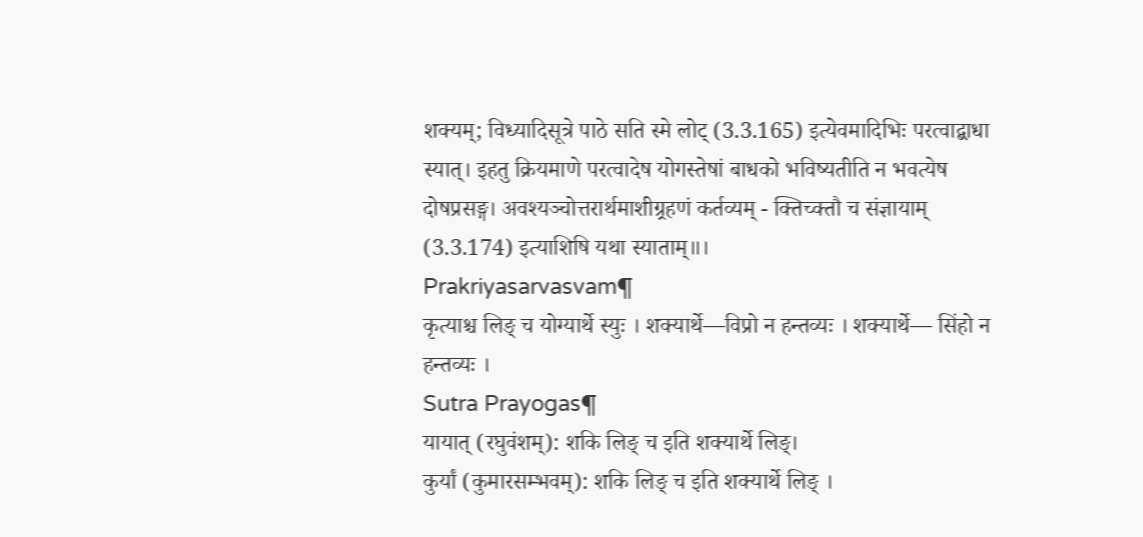शक्यम्; विध्यादिसूत्रे पाठे सति स्मे लोट् (3.3.165) इत्येवमादिभिः परत्वाद्बाधा स्यात्। इहतु क्रियमाणे परत्वादेष योगस्तेषां बाधको भविष्यतीति न भवत्येष दोषप्रसङ्ग। अवश्यञ्चोत्तरार्थमाशीग्र्रहणं कर्तव्यम् - क्तिच्क्तौ च संज्ञायाम् (3.3.174) इत्याशिषि यथा स्याताम्॥।
Prakriyasarvasvam¶
कृत्याश्च लिङ् च योग्यार्थे स्युः । शक्यार्थे—विप्रो न हन्तव्यः । शक्यार्थे— सिंहो न हन्तव्यः ।
Sutra Prayogas¶
यायात् (रघुवंशम्): शकि लिङ् च इति शक्यार्थे लिङ्।
कुर्यां (कुमारसम्भवम्): शकि लिङ् च इति शक्यार्थे लिङ् ।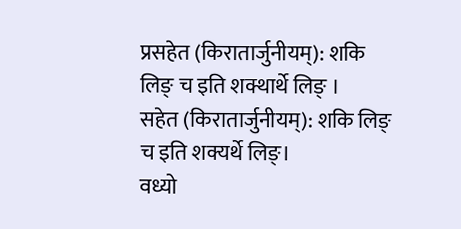प्रसहेत (किरातार्जुनीयम्): शकि लिङ् च इति शक्थार्थे लिङ् ।
सहेत (किरातार्जुनीयम्): शकि लिङ् च इति शक्यर्थे लिङ्।
वध्यो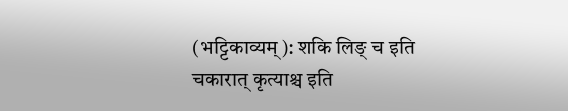(भट्टिकाव्यम्): शकि लिङ् च इति चकारात् कृत्याश्च इति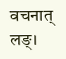वचनात् लङ्।